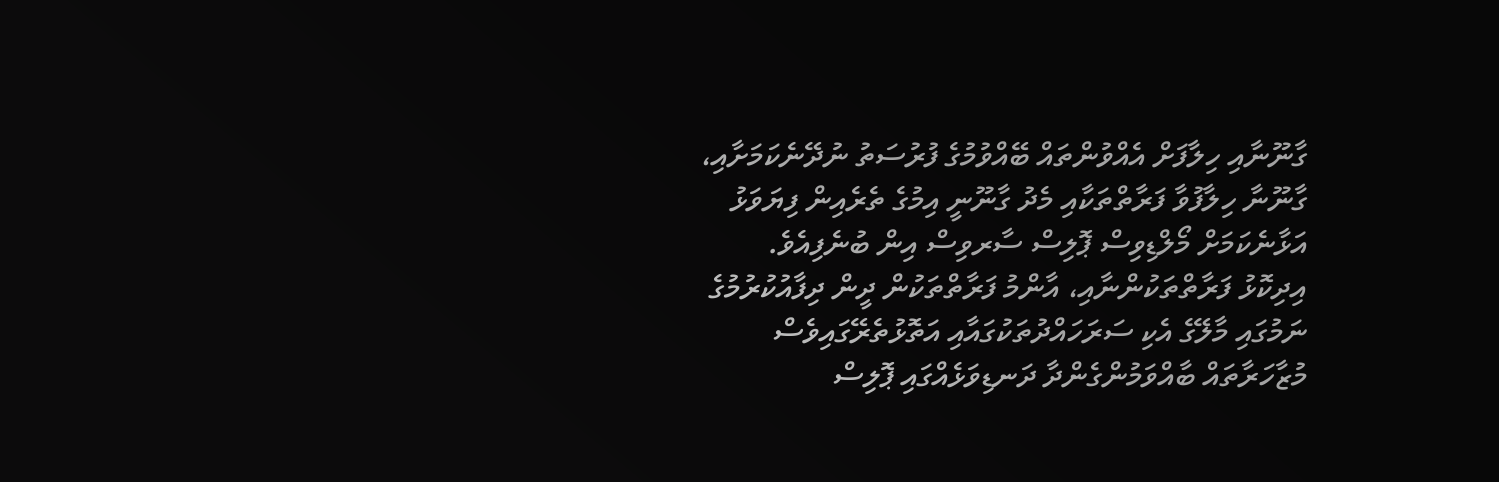ގާނޫނާއި ހިލާފަށް އެއްވުންތައް ބޭއްވުމުގެ ފުރުސަތު ނުދޭނެކަމަށާއި، ގާނޫނާ ހިލާފުވާ ފަރާތްތަކާއި މެދު ގާނޫނީ އިމުގެ ތެރެއިން ފިޔަވަޅު އަޅާނެކަމަށް މޯލްޑިވިސް ޕޮލިސް ސާރވިސް އިން ބުނެފިއެވެ.
އިދިކޮޅު ފަރާތްތަކުންނާއި، އާންމު ފަރާތްތަކުން ދީން ދިފާއުކުރުމުގެ ނަމުގައި މާލޭގެ އެކި ސަރަހައްދުތަކުގައާއި އަތޮޅުތެރޭގައިވެސް މުޒާހަރާތައް ބާއްވަމުންގެންދާ ދަނޑިވަޅެއްގައި ޕޮލިސް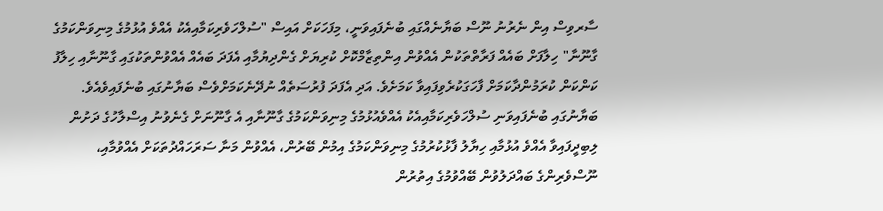ސާރވިސް އިން ނެރުނު ނޫސް ބަޔާނެއްގައި ބުނެފައިވަނީ، މިފަހަކަށް އައިސް "ސުލްހަވެރިކަމާއިއެކު އެއްވެ އުޅުމުގެ މިނިވަންކަމުގެ ގާނޫނާ" ހިލާފަށް ބައެއް ފަރާތްތަކުން އެއްވުން އިންތިޒާމްކޮށް ކުރިޔަށް ގެންދިޔުމާއި އެފަދަ ބައެއް އެއްވުންތަކުގައި ގާނޫނާއި ހިލާފު ކަންކަން ކުރަމުންދާކަމަށް ފާހަގަކުރެވިފައިވާ ކަމަށެވެ. އަދި އެފަދަ ފުރުސަތެއް ނުދޭނެކަމަށްވެސް ބަޔާނުގައި ބުނެފައިވެއެވެ.
ބަޔާނުގައި ބުނެފައިވަނި ސުލްހަވެރިކަމާއިއެކު އެއްވެއުޅުމުގެ މިނިވަންކަމުގެ ގާނޫނާއި އެ ގާނޫނަށް ގެނެވުނު އިސްލާހުގެ ދަށުން ލިބިދީފައިވާ އެއްވެ އުޅުމާއި ހިޔާލު ފާޅުކުރުމުގެ މިނިވަންކަމުގެ އިމުން ބޭރުން، އެއްވުން މަނާ ސަރަހައްދުތަކަށް އެއްވުމާއި، ނޫސްވެރިންގެ ބައްދަލުވުން ބޭއްވުމުގެ އިތުރުން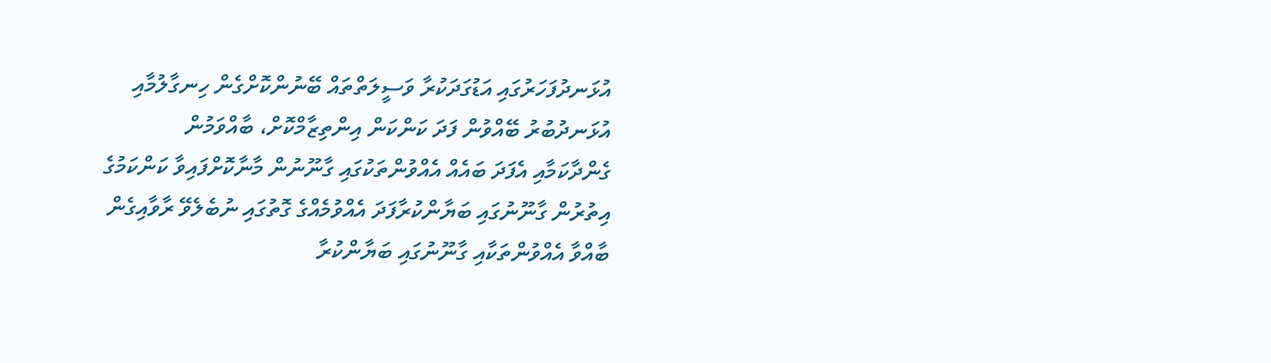އުޅަނދުފަހަރުގައި އަޑުގަދަކުރާ ވަސީލަތްތައް ބޭނުންކޮށްގެން ހިނގާލުމާއި އުޅަނދުބުރު ބޭއްވުން ފަދަ ކަންކަން އިންތިޒާމްކޮށް، ބާއްވަމުން ގެންދާކަމާއި އެފަދަ ބައެއް އެއްވުންތަކުގައި ގާނޫނުން މާނާކޮށްފައިވާ ކަންކަމުގެ އިތުރުން ގާނޫނުގައި ބަޔާންކުރާފަދަ އެއްވުމެއްގެ ގޮތުގައި ނުބެލެވޭ ރާވާއިގެން ބާއްވާ އެއްވުންތަކާއި ގާނޫނުގައި ބަޔާންކުރާ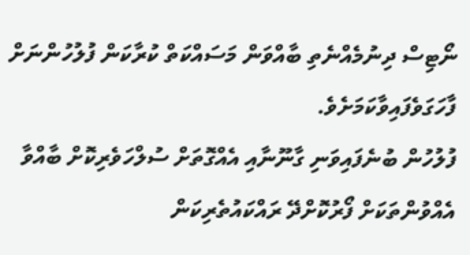ނޯޓިސް ދިނުމެއްނެތި ބާއްވަން މަސައްކަތް ކުރާކަން ފުލުހުންނަށް ފާހަގަވެފައިވާކަމަށެވެ.
ފުލުހުން ބުނެފައިވަނި ގާނޫނާއި އެއްގޮތަށް ސުލްހަވެރިކޮށް ބާއްވާ އެއްވުންތަކަށް ފޯރުކޮށްދޭ ރައްކައުތެރިކަން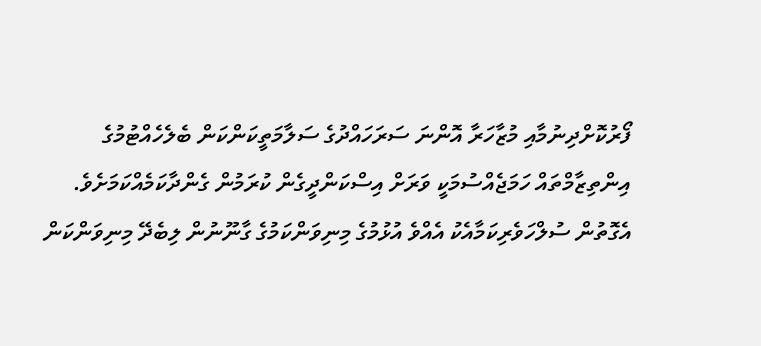ފޯރުކޮށްދިނުމާއި މުޒާހަރާ އޮންނަ ސަރަހައްދުގެ ސަލާމަތީކަންކަން ބެލެހެއްޓުމުގެ އިންތިޒާމްތައް ހަމަޖެއްސުމަކީ ވަރަށް އިސްކަންދީގެން ކުރަމުން ގެންދާކަމެއްކަމަށެވެ. އެގޮތުން ސުލްހަވެރިކަމާއެކު އެއްވެ އުޅުމުގެ މިނިވަންކަމުގެ ގާނޫނުން ލިބެދޭ މިނިވަންކަން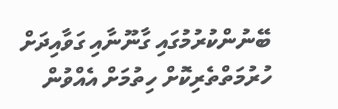ބޭނުންކުރުމުގައި ގާނޫނާއި ގަވާއިދަށް ހުރުމަތްތެރިކޮށް ހިތުމަށް އެއްވުން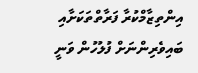އިންތިޒާމްކުރާ ފަރާތްތަކަށާއި ބައިވެރިންނަށް ފުލުހުން ވަނީ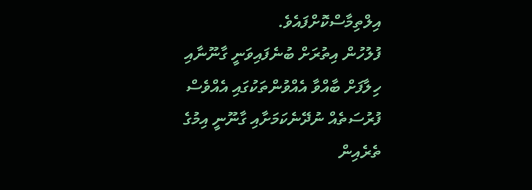އިލްތިމާސްކޮށްފައެވެ.
ފުލުހުން އިތުރަށް ބުނެފައިވަނީ ގާނޫނާއި ހިލާފަށް ބާއްވާ އެއްވުންތަކުގައި އެއްވެސް ފުރުސަތެއް ނުދޭނެކަމަށާއި ގާނޫނީ އިމުގެ ތެރެއިން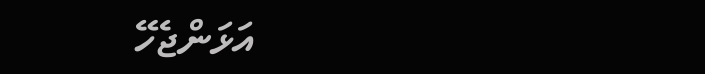އަޅަންޖެހޭ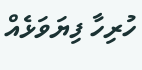ހުރިހާ ފިޔަވަޅެއް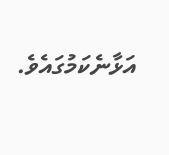އަޅާނެކަމުގައެވެ.